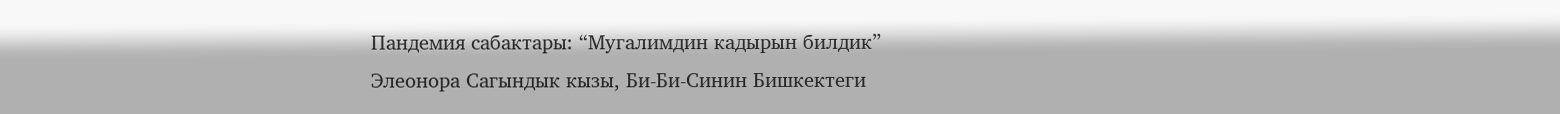Пандемия сабактары: “Мугалимдин кадырын билдик”
Элеонора Сагындык кызы, Би-Би-Синин Бишкектеги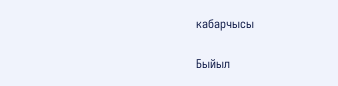кабарчысы

Быйыл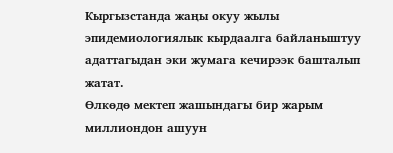Кыргызстанда жаңы окуу жылы эпидемиологиялык кырдаалга байланыштуу адаттагыдан эки жумага кечирээк башталып жатат.
Өлкөдө мектеп жашындагы бир жарым миллиондон ашуун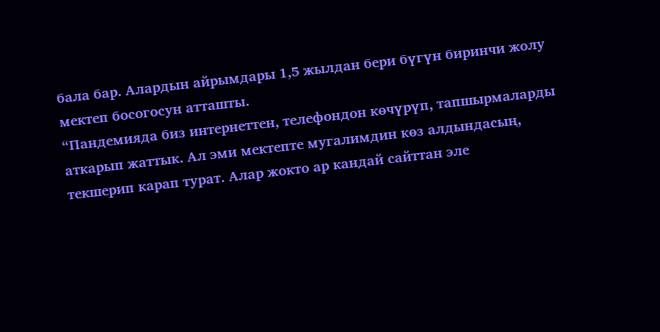бала бар. Алардын айрымдары 1,5 жылдан бери бүгүн биринчи жолу мектеп босогосун атташты.
“Пандемияда биз интернеттен, телефондон көчүрүп, тапшырмаларды аткарып жаттык. Ал эми мектепте мугалимдин көз алдындасың, текшерип карап турат. Алар жокто ар кандай сайттан эле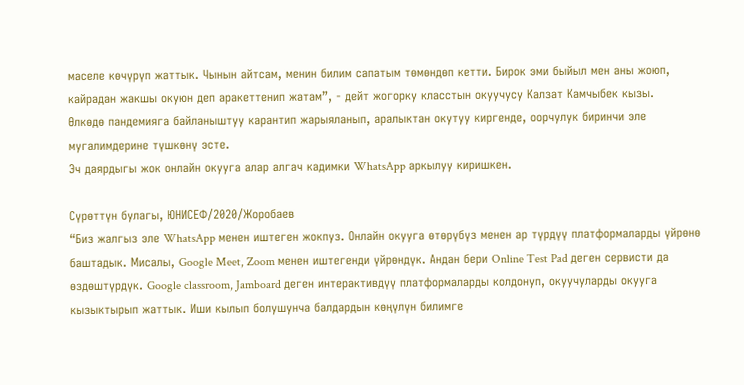маселе көчүрүп жаттык. Чынын айтсам, менин билим сапатым төмөндөп кетти. Бирок эми быйыл мен аны жоюп, кайрадан жакшы окуюн деп аракеттенип жатам”, - дейт жогорку класстын окуучусу Калзат Камчыбек кызы.
Өлкөдө пандемияга байланыштуу карантип жарыяланып, аралыктан окутуу киргенде, оорчулук биринчи эле мугалимдерине түшкөнү эсте.
Эч даярдыгы жок онлайн окууга алар алгач кадимки WhatsApp аркылуу киришкен.

Сүрөттүн булагы, ЮНИСЕФ/2020/Жоробаев
“Биз жалгыз эле WhatsApp менен иштеген жокпуз. Онлайн окууга өтөрүбүз менен ар түрдүү платформаларды үйрөнө баштадык. Мисалы, Google Meet, Zoom менен иштегенди үйрөндүк. Андан бери Online Test Pad деген сервисти да өздөштүрдүк. Google classroom, Jamboard деген интерактивдүү платформаларды колдонуп, окуучуларды окууга кызыктырып жаттык. Иши кылып болушунча балдардын көңүлүн билимге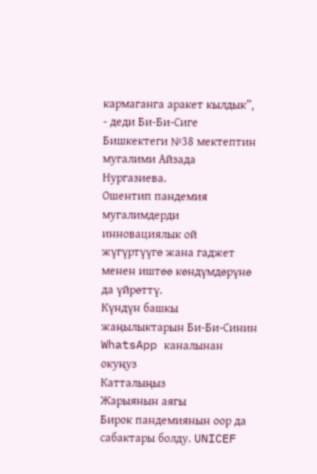кармаганга аракет кылдык”, - деди Би-Би-Сиге Бишкектеги №38 мектептин мугалими Айзада Нургазиева.
Ошентип пандемия мугалимдерди инновациялык ой жүгүртүүгө жана гаджет менен иштөө көндүмдөрүнө да үйрөттү.
Күндүн башкы жаңылыктарын Би-Би-Синин WhatsApp каналынан окуңуз
Катталыңыз
Жарыянын аягы
Бирок пандемиянын оор да сабактары болду. UNICEF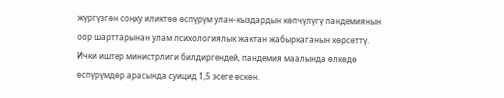жүргүзгөн соңку иликтөө өспүрүм улан-кыздардын көпчүлүгү пандемиянын оор шарттарынан улам психологиялык жактан жабыркаганын көрсөттү.
Ички иштер министрлиги билдиргендей, пандемия маалында өлкөдө өспүрүмдөр арасында суицид 1,5 эсеге өскөн.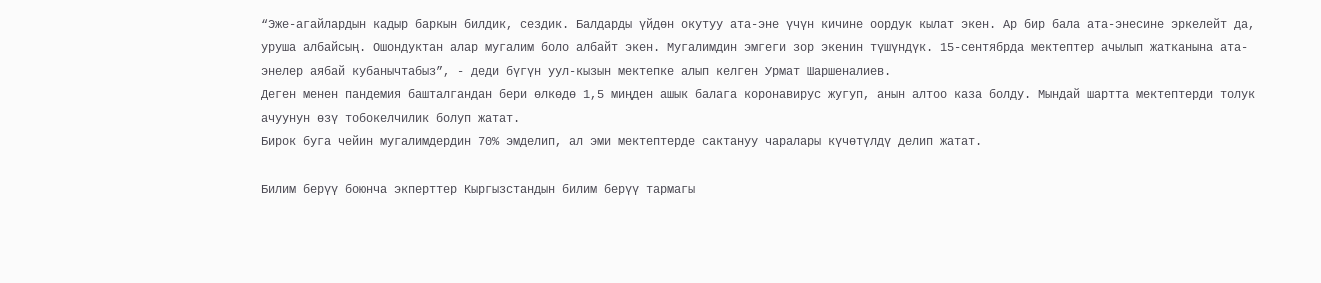“Эже-агайлардын кадыр баркын билдик, сездик. Балдарды үйдөн окутуу ата-эне үчүн кичине оордук кылат экен. Ар бир бала ата-энесине эркелейт да, уруша албайсың. Ошондуктан алар мугалим боло албайт экен. Мугалимдин эмгеги зор экенин түшүндүк. 15-сентябрда мектептер ачылып жатканына ата-энелер аябай кубанычтабыз”, - деди бүгүн уул-кызын мектепке алып келген Урмат Шаршеналиев.
Деген менен пандемия башталгандан бери өлкөдө 1,5 миңден ашык балага коронавирус жугуп, анын алтоо каза болду. Мындай шартта мектептерди толук ачуунун өзү тобокелчилик болуп жатат.
Бирок буга чейин мугалимдердин 70% эмделип, ал эми мектептерде сактануу чаралары күчөтүлдү делип жатат.

Билим берүү боюнча экперттер Кыргызстандын билим берүү тармагы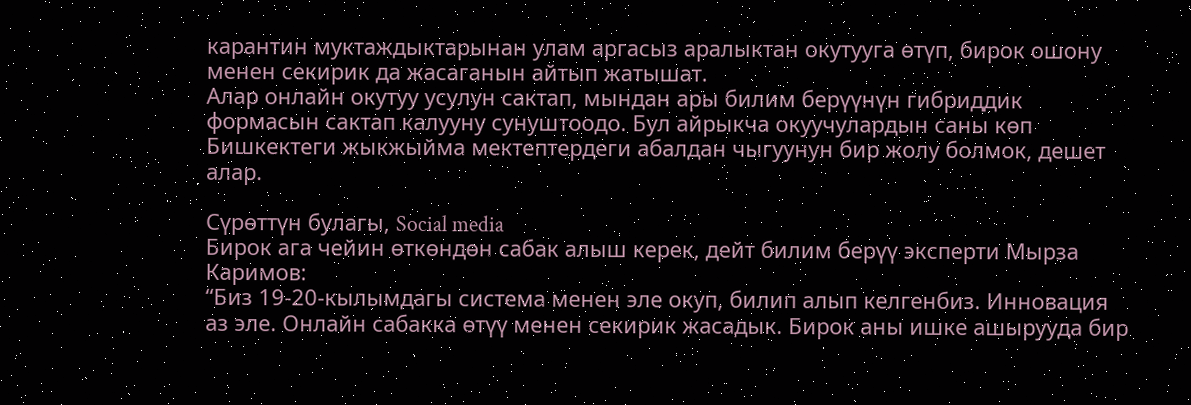карантин муктаждыктарынан улам аргасыз аралыктан окутууга өтүп, бирок ошону менен секирик да жасаганын айтып жатышат.
Алар онлайн окутуу усулун сактап, мындан ары билим берүүнүн гибриддик формасын сактап калууну сунуштоодо. Бул айрыкча окуучулардын саны көп Бишкектеги жыкжыйма мектептердеги абалдан чыгуунун бир жолу болмок, дешет алар.

Сүрөттүн булагы, Social media
Бирок ага чейин өткөндөн сабак алыш керек, дейт билим берүү эксперти Мырза Каримов:
“Биз 19-20-кылымдагы система менен эле окуп, билип алып келгенбиз. Инновация аз эле. Онлайн сабакка өтүү менен секирик жасадык. Бирок аны ишке ашырууда бир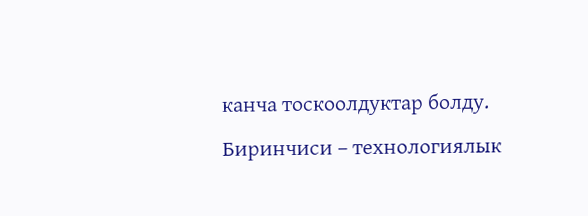канча тоскоолдуктар болду. Биринчиси – технологиялык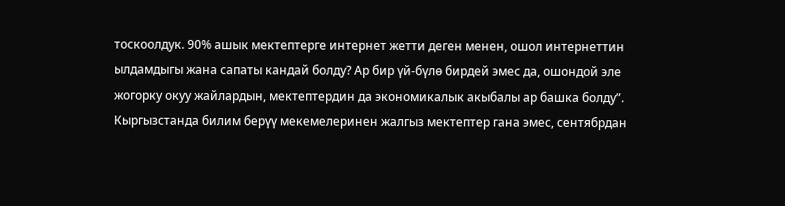тоскоолдук. 90% ашык мектептерге интернет жетти деген менен, ошол интернеттин ылдамдыгы жана сапаты кандай болду? Ар бир үй-бүлө бирдей эмес да, ошондой эле жогорку окуу жайлардын, мектептердин да экономикалык акыбалы ар башка болду”.
Кыргызстанда билим берүү мекемелеринен жалгыз мектептер гана эмес, сентябрдан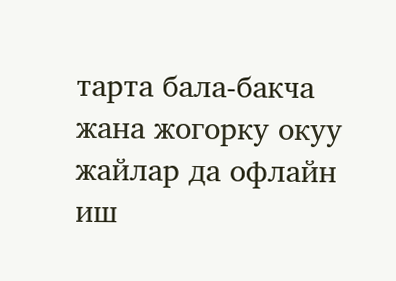тарта бала-бакча жана жогорку окуу жайлар да офлайн иш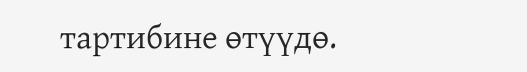тартибине өтүүдө.